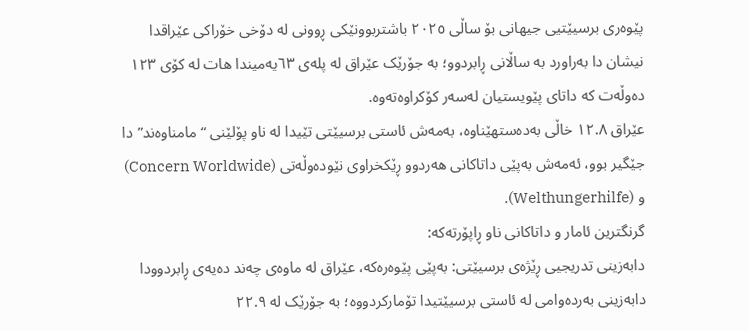پێوەری برسیێتیی جیهانی بۆ ساڵی ٢٠٢٥ باشتربوونێکی ڕوونی لە دۆخی خۆراکی عێراقدا نیشان دا بەراورد بە ساڵانی ڕابردوو؛ بە جۆرێک عێراق لە پلەی ٦٣یەمیندا هات لە کۆی ١٢٣ دەوڵەت کە داتای پێویستیان لەسەر کۆکراوەتەوە.
عێراق ١٢.٨ خاڵی بەدەستهێناوە، بەمەش ئاستی برسیێتی تێیدا لە ناو پۆلێنی “مامناوەند”دا جێگیر بوو، ئەمەش بەپێی داتاکانی هەردوو ڕێکخراوی نێودەوڵەتی (Concern Worldwide) و (Welthungerhilfe).
گرنگترین ئامار و داتاکانی ناو ڕاپۆرتەکە:
دابەزینی تدریجیی ڕێژەی برسیێتی: بەپێی پێوەرەکە، عێراق لە ماوەی چەند دەیەی ڕابردوودا دابەزینی بەردەوامی لە ئاستی برسیێتیدا تۆمارکردووە؛ بە جۆرێک لە ٢٢.٩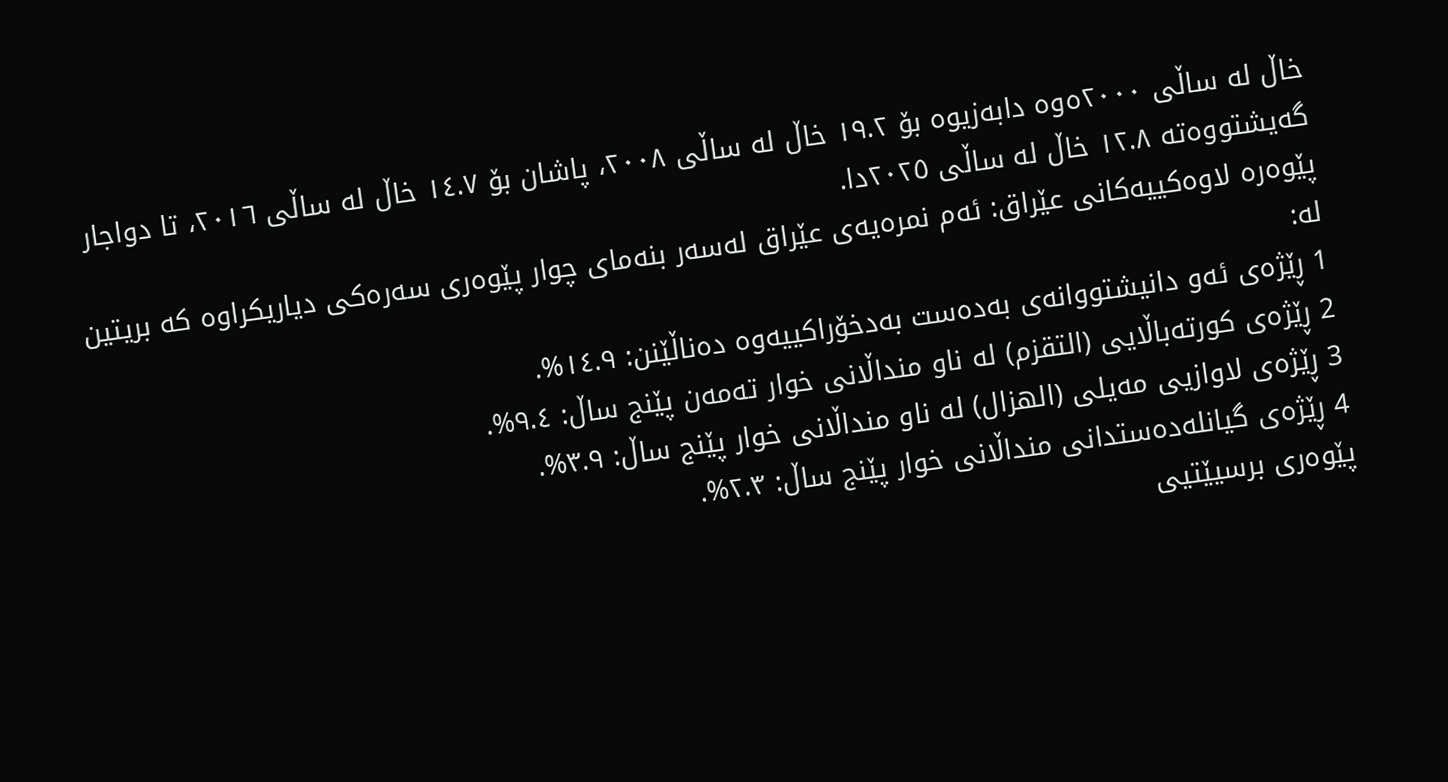خاڵ لە ساڵی ٢٠٠٠ەوە دابەزیوە بۆ ١٩.٢ خاڵ لە ساڵی ٢٠٠٨، پاشان بۆ ١٤.٧ خاڵ لە ساڵی ٢٠١٦، تا دواجار گەیشتووەتە ١٢.٨ خاڵ لە ساڵی ٢٠٢٥دا.
پێوەرە لاوەکییەکانی عێراق: ئەم نمرەیەی عێراق لەسەر بنەمای چوار پێوەری سەرەکی دیاریکراوە کە بریتین لە:
1 ڕێژەی ئەو دانیشتووانەی بەدەست بەدخۆراکییەوە دەناڵێنن: ١٤.٩%.
2 ڕێژەی کورتەباڵایی (التقزم) لە ناو منداڵانی خوار تەمەن پێنج ساڵ: ٩.٤%.
3 ڕێژەی لاوازیی مەیلی (الهزال) لە ناو منداڵانی خوار پێنج ساڵ: ٣.٩%.
4 ڕێژەی گیانلەدەستدانی منداڵانی خوار پێنج ساڵ: ٢.٣%.
پێوەری برسیێتیی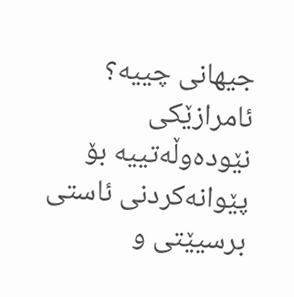جیهانی چییە؟ ئامرازێکی نێودەوڵەتییە بۆ پێوانەکردنی ئاستی برسیێتی و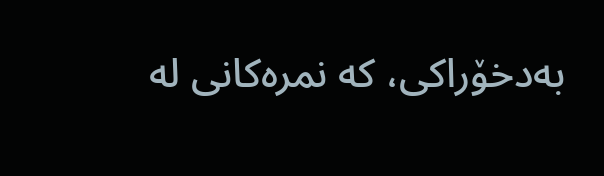بەدخۆراکی، کە نمرەکانی لە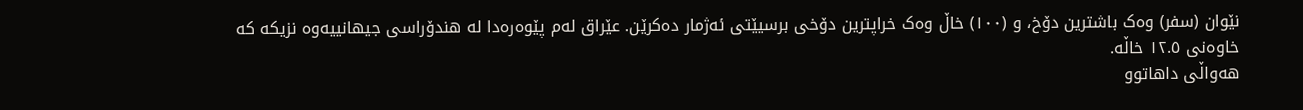نێوان (سفر) وەک باشترین دۆخ، و (١٠٠) خاڵ وەک خراپترین دۆخی برسیێتی ئەژمار دەکرێن. عێراق لەم پێوەرەدا لە هندۆراسی جیهانییەوە نزیکە کە خاوەنی ١٢.٥ خاڵە.
هەواڵی داهاتوو